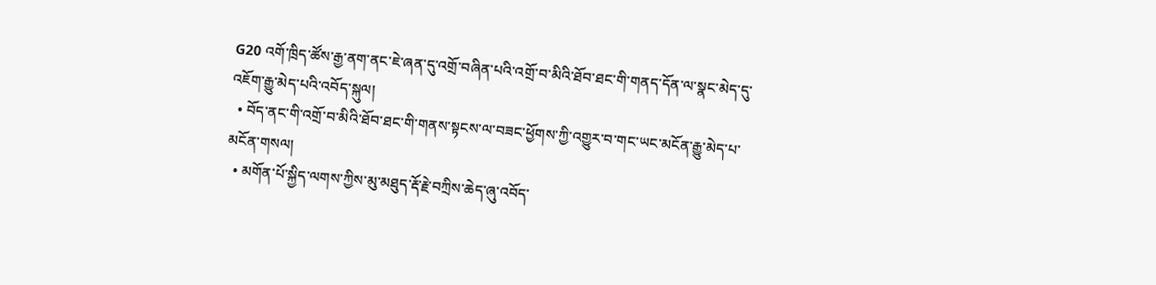G20 འགོ་ཁྲིད་ཚོས་རྒྱ་ནག་ནང་ཇེ་ཞན་དུ་འགྲོ་བཞིན་པའི་འགྲོ་བ་མིའི་ཐོབ་ཐང་གི་གནད་དོན་ལ་སྣང་མེད་དུ་འཇོག་རྒྱུ་མེད་པའི་འབོད་སྐུལ།
  • བོད་ནང་གི་འགྲོ་བ་མིའི་ཐོབ་ཐང་གི་གནས་སྟངས་ལ་བཟང་ཕྱོགས་ཀྱི་འགྱུར་བ་གང་ཡང་མངོན་རྒྱུ་མེད་པ་མངོན་གསལ།
  • མགོན་པོ་སྐྱིད་ལགས་ཀྱིས་མུ་མཐུད་རྡོ་རྗེ་བཀྲིས་ཆེད་ཞུ་འབོད་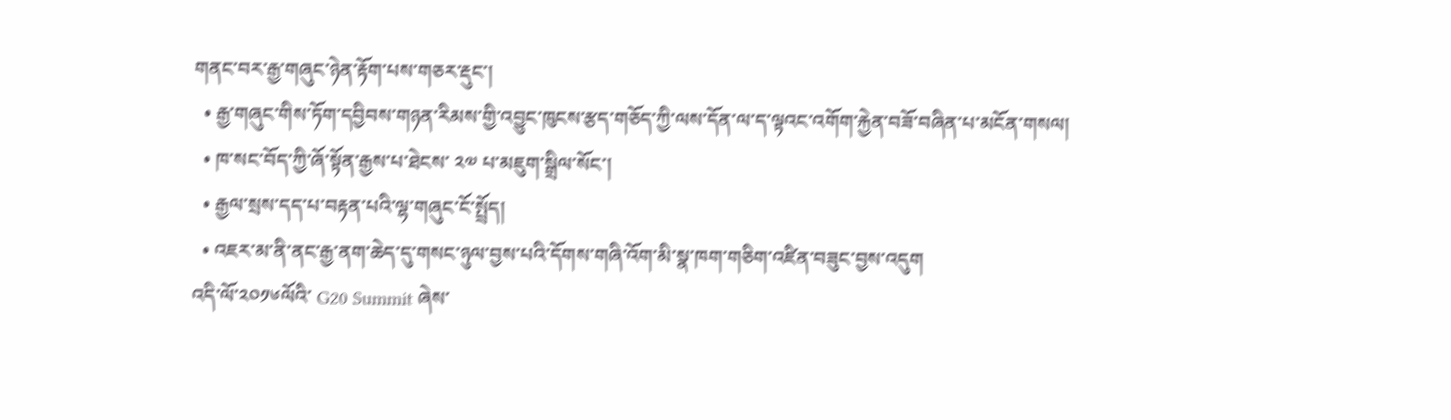གནང་བར་རྒྱ་གཞུང་ཉེན་རྟོག་པས་གཅར་རྡུང་།
  • རྒྱ་གཞུང་གིས་ཏོག་དབྱིབས་གཉན་རིམས་གྱི་འབྱུང་ཁུངས་རྩད་གཅོད་ཀྱི་ལས་དོན་ལ་ད་ལྟའང་འགོག་རྐྱེན་བཟོ་བཞིན་པ་མངོན་གསལ།
  • ཁ་སང་བོད་ཀྱི་ཞོ་སྟོན་རྒྱས་པ་ཐེངས་ ༢༧ པ་མཇུག་སྒྲིལ་སོང་།
  • རྒྱལ་སྲས་དད་པ་བརྟན་པའི་ལྷ་གཞུང་ངོ་སྤྲོད།
  • འཇར་མ་ནི་ནང་རྒྱ་ནག་ཆེད་དུ་གསང་ཉུལ་བྱས་པའི་དོགས་གཞི་འོག་མི་སྣ་ཁག་གཅིག་འཛིན་བཟུང་བྱས་འདུག
འདི་ལོ་༢༠༡༦ལོའི་ G20 Summit ཞེས་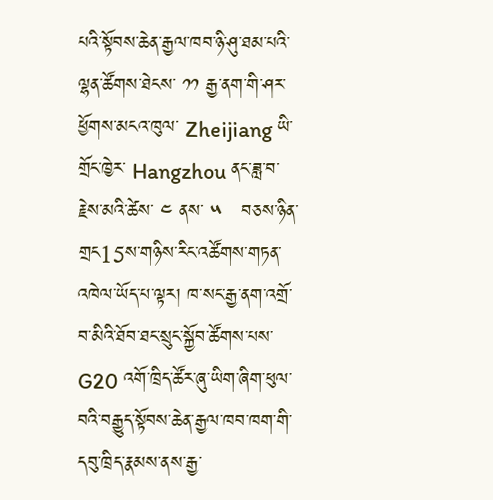པའི་སྟོབས་ཆེན་རྒྱལ་ཁབ་ཉི་ཤུ་ཐམ་པའི་ལྷན་ཚོགས་ཐེངས་ ༡༡ རྒྱ་ནག་གི་ཤར་ཕྱོགས་མངའ་ཁུལ་ Zheijiang ཡི་གྲོང་ཁྱེར་ Hangzhou ནང་ཟླ་བ་རྗེས་མའི་ཚེས་ ༤ ནས་ ༥   བཅས་ཉིན་གྲང15ས་གཉིས་རིང་འཚོགས་གཏན་འཁེལ་ཡོད་པ་ལྟར། ཁ་སང་རྒྱ་ནག་འགྲོ་བ་མིའི་ཐོབ་ཐང་སྲུང་སྐྱོབ་ཚོགས་པས་ G20 འགོ་ཁྲིད་ཚོར་ཞུ་ཡིག་ཞིག་ཕུལ་བའི་བརྒྱུད་སྟོབས་ཆེན་རྒྱལ་ཁབ་ཁག་གི་དབུ་ཁྲིད་རྣམས་ནས་རྒྱ་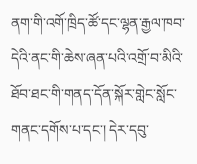ནག་གི་འགོ་ཁྲིད་ཚོ་དང་ལྷན་རྒྱལ་ཁབ་དེའི་ནང་གི་ཆེས་ཞན་པའི་འགྲོ་བ་མིའི་ཐོབ་ཐང་གི་གནད་དོན་སྐོར་གླེང་སློང་གནང་དགོས་པ་དང་། དེར་དབུ་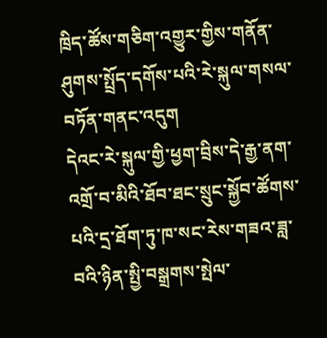ཁྲིད་ཚོས་གཅིག་འགྱུར་གྱིས་གནོན་ཤུགས་སྤྲོད་དགོས་པའི་རེ་སྐུལ་གསལ་བཏོན་གནང་འདུག
དེའང་རེ་སྐུལ་གྱི་ཕྱག་བྲིས་དེ་རྒྱ་ནག་འགྲོ་བ་མིའི་ཐོབ་ཐང་སྲུང་སྐྱོབ་ཚོགས་པའི་དྲ་ཐོག་ཏུ་ཁ་སང་རེས་གཟའ་ཟླ་བའི་ཉིན་སྤྱི་བསྒྲགས་སྤེལ་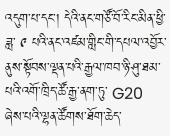འདུག་པ་དང་། དེའི་ནང་གཙོ་བོ་རིང་མིན་ཕྱི་ཟླ་ ༩ པའི་ནང་འཛམ་གླིང་གི་དཔལ་འབྱོར་ནུས་སྟོབས་ལྡན་པའི་རྒྱལ་ཁབ་ཉི་ཤུ་ཐམ་པའི་འགོ་ཁྲིད་ཚོ་རྒྱ་ནག་ཏུ་ G20 ཞེས་པའི་ལྷན་ཚོགས་ཐོག་ཆེད་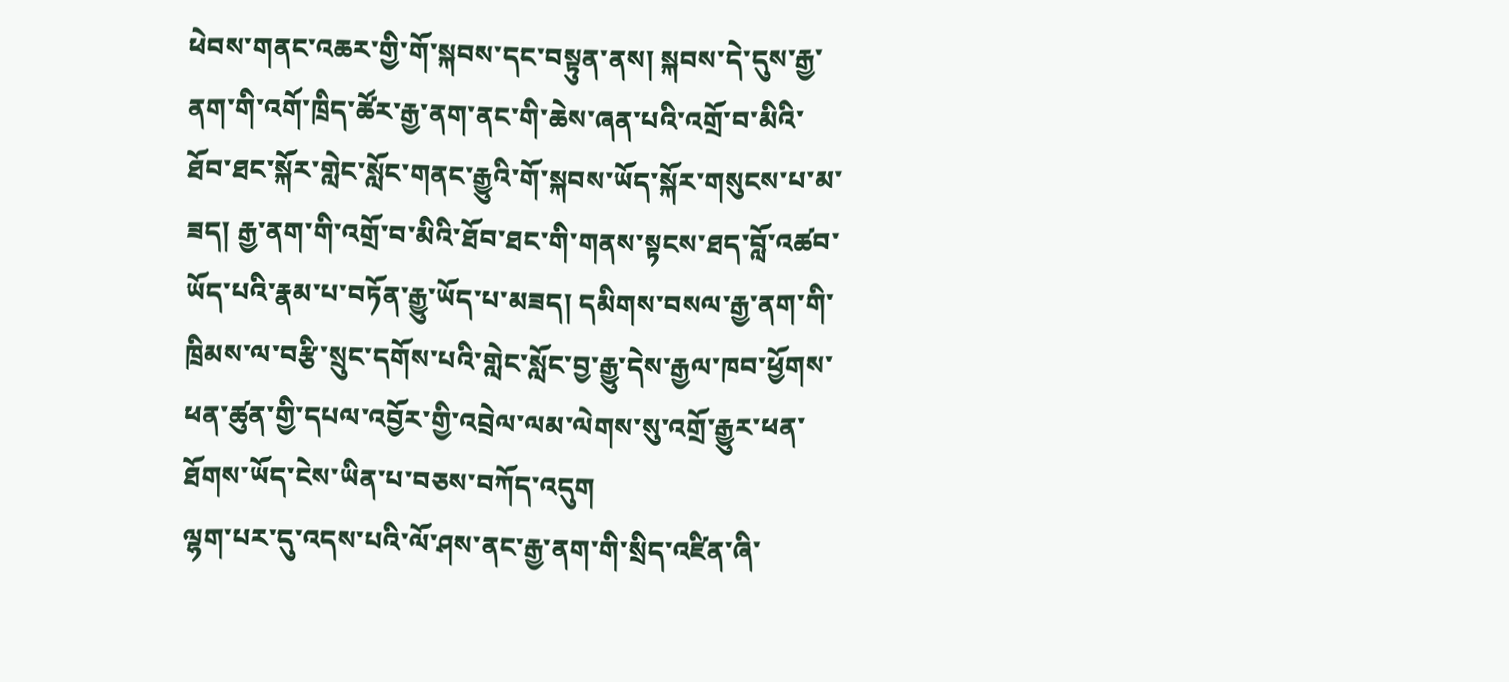ཕེབས་གནང་འཆར་གྱི་གོ་སྐབས་དང་བསྟུན་ནས། སྐབས་དེ་དུས་རྒྱ་ནག་གི་འགོ་ཁྲིད་ཚོར་རྒྱ་ནག་ནང་གི་ཆེས་ཞན་པའི་འགྲོ་བ་མིའི་ཐོབ་ཐང་སྐོར་གླེང་སློང་གནང་རྒྱུའི་གོ་སྐབས་ཡོད་སྐོར་གསུངས་པ་མ་ཟད། རྒྱ་ནག་གི་འགྲོ་བ་མིའི་ཐོབ་ཐང་གི་གནས་སྟངས་ཐད་བློ་འཚབ་ཡོད་པའི་རྣམ་པ་བཏོན་རྒྱུ་ཡོད་པ་མཟད། དམིགས་བསལ་རྒྱ་ནག་གི་ཁྲིམས་ལ་བརྩི་སྲུང་དགོས་པའི་གླེང་སློང་བྱ་རྒྱུ་དེས་རྒྱལ་ཁབ་ཕྱོགས་ཕན་ཚུན་གྱི་དཔལ་འབྱོར་གྱི་འབྲེལ་ལམ་ལེགས་སུ་འགྲོ་རྒྱུར་ཕན་ཐོགས་ཡོད་ངེས་ཡིན་པ་བཅས་བཀོད་འདུག
ལྷག་པར་དུ་འདས་པའི་ལོ་ཤས་ནང་རྒྱ་ནག་གི་སྲིད་འཛིན་ཞི་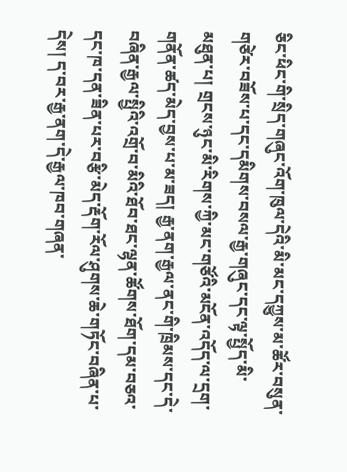ཅིང་ཕིང་གི་སྲིད་གཞུང་འོག་ཁུལ་དེའི་མི་མང་དཀྱུས་མ་ཚོར་བསུན་གཙེར་བཟོས་པ་དང་དམིགས་བསལ་རྒྱ་གཞུང་དང་ལྟ་སྤྱོད་མི་མཐུན་པ། གྲངས་ཉུང་མི་རིགས་ཀྱི་མང་གཙོའི་མངོན་འདོད་ལ་དྲག་གནོན་ཚད་མེད་བྱས་པ་མ་ཟད། རྒྱ་ནག་རྒྱལ་ནང་གི་ཁྲིམས་དང་དེ་བཞིན་རྒྱལ་སྤྱིའི་འགྲོ་བ་མིའི་ཐོབ་ཐང་ལྷན་ཚོགས་ཐོག་དམ་བཅའ་དང་ཁ་དན་ཟིན་པར་བརྩི་མེད་རྡོག་རོལ་ཤུགས་ཆེ་གཏོང་བཞིན་པ་དེས། ད་བར་རྒྱ་ནག་དེ་རྒྱལ་ཁབ་གཞན་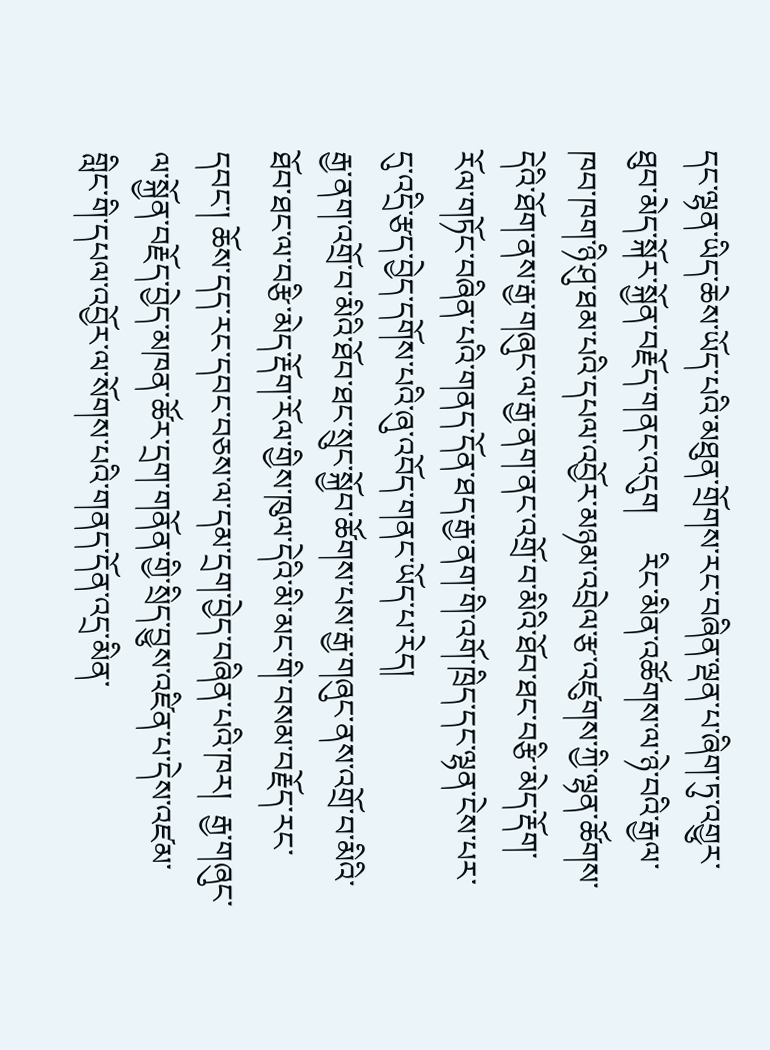དང་ལྷན་ཡིད་ཆེས་ཡོད་པའི་མཐུན་གྲོགས་རང་བཞིན་ལྡན་པ་ཞིག་ཏུ་འགྱུར་ཐུབ་མེད་སྐོར་སྐྱོན་བརྗོད་གནང་འདུག     རིང་མིན་འཚོགས་ལ་ཉེ་བའི་རྒྱལ་ཁབ་ཁག་ཉི་ཤུ་ཐམ་པའི་དཔལ་འབྱོར་མཉམ་འབྲེལ་རྩ་འཛུགས་ཀྱི་ལྷན་ཚོགས་དེའི་ཐོག་ནས་རྒྱ་གཞུང་ལ་རྒྱ་ནག་ནང་འགྲོ་བ་མིའི་ཐོབ་ཐང་བརྩི་མེད་རྡོག་རོལ་གཏོང་བཞིན་པའི་གནད་དོན་ཐད་རྒྱ་ནག་གི་འགོ་ཁྲིད་དང་ལྷན་ངེས་པར་དུ་འདྲི་རྩད་བྱེད་དགོས་པའི་ཞུ་འབོད་གནང་ཡོད་པ་རེད།
རྒྱ་ནག་འགྲོ་བ་མིའི་ཐོབ་ཐང་སྲུང་སྐྱོབ་ཚོགས་པས་རྒྱ་གཞུང་ནས་འགྲོ་བ་མིའི་ཐོབ་ཐང་ལ་བརྩི་མེད་རྡོག་རོལ་གྱིས་ཁུལ་དེའི་མི་མང་གི་བསམ་བརྗོད་རང་དབང་། ཆོས་དད་རང་དབང་བཅས་ལ་དམ་དྲག་བྱེད་བཞིན་པའི་ཁར།  རྒྱ་གཞུང་ལ་སྐྱོན་བརྗོད་བྱེད་མཁན་ཚོར་དྲག་གནོན་གྱི་སྲིད་བྱུས་འཛིན་པ་དེས་འཛམ་གླིང་གི་དཔལ་འབྱོར་ལ་སོགས་པའི་གནད་དོན་འདྲ་མིན་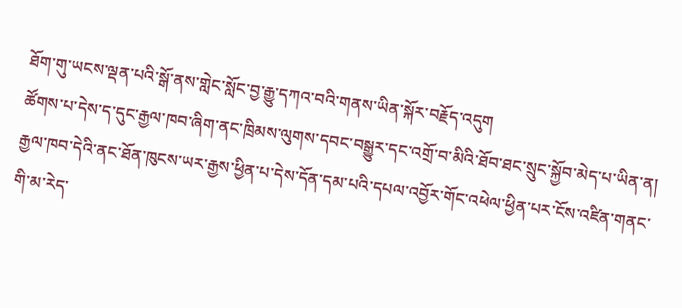ཐོག་གུ་ཡངས་ལྡན་པའི་སྒོ་ནས་གླེང་སློང་བྱ་རྒྱུ་དཀའ་བའི་གནས་ཡིན་སྐོར་བརྗོད་འདུག
ཚོགས་པ་དེས་ད་དུང་རྒྱལ་ཁབ་ཞིག་ནང་ཁྲིམས་ལུགས་དབང་བསྒྱུར་དང་འགྲོ་བ་མིའི་ཐོབ་ཐང་སྲུང་སྐྱོབ་མེད་པ་ཡིན་ན། རྒྱལ་ཁབ་དེའི་ནང་ཐོན་ཁུངས་ཡར་རྒྱས་ཕྱིན་པ་དེས་དོན་དམ་པའི་དཔལ་འབྱོར་གོང་འཕེལ་ཕྱིན་པར་ངོས་འཛིན་གནང་གི་མ་རེད་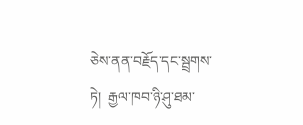ཅེས་ནན་བརྗོད་དང་སྦྲགས་ཏེ།  རྒྱལ་ཁབ་ཉི་ཤུ་ཐམ་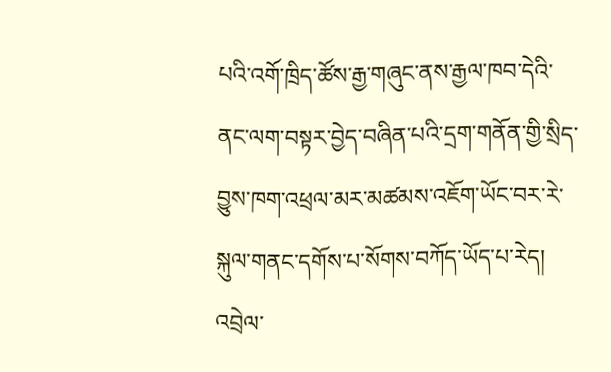པའི་འགོ་ཁྲིད་ཚོས་རྒྱ་གཞུང་ནས་རྒྱལ་ཁབ་དེའི་ནང་ལག་བསྟར་བྱེད་བཞིན་པའི་དྲག་གནོན་གྱི་སྲིད་བྱུས་ཁག་འཕྲལ་མར་མཚམས་འཇོག་ཡོང་བར་རེ་སྐུལ་གནང་དགོས་པ་སོགས་བཀོད་ཡོད་པ་རེད།
འབྲེལ་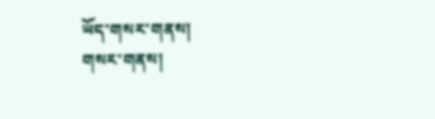ཡོད་གསར་གནས།
གསར་གནས།